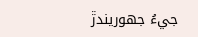جيءُ جهوريندڙ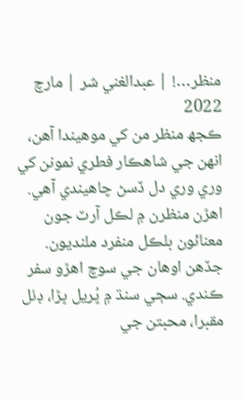منظر…! | عبدالغني شر | مارچ 2022
ڪجھ منظر من کي موهيندا آھن، انهن جي شاهڪار فطري نمونن کي وري وري دل ڏسڻ چاهيندي آھي. اهڙن منظرن ۾ لڪل آرٽ جون معنائون بلڪل منفرد ملنديون. جڏھن اوهان جي سوچ اهڙو سفر ڪندي. سڄي سنڌ ۾ ڀُريل ڀڙا، ڊٺل مقبرا، محبتن جي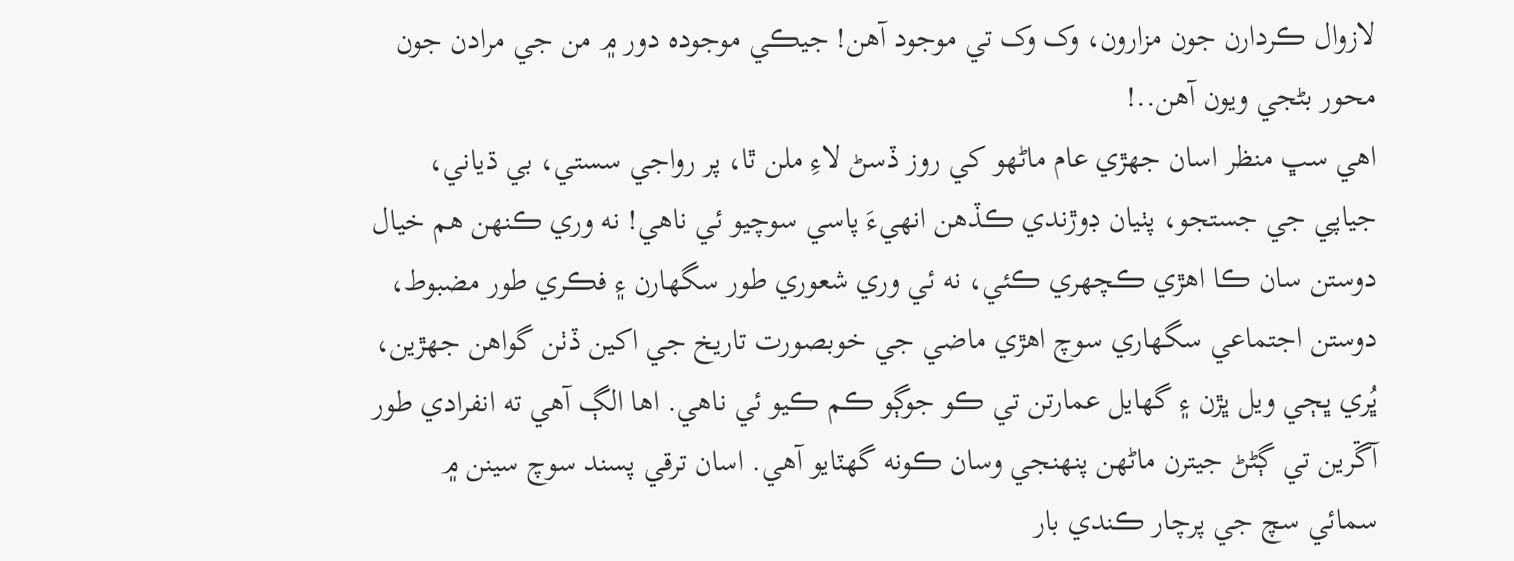لازوال ڪردارن جون مزارون، وک وک تي موجود آھن! جيڪي موجوده دور ۾ من جي مرادن جون محور بڻجي ويون آھن..!
اهي سڀ منظر اسان جهڙي عام ماڻھو کي روز ڏسڻ لاءِ ملن ٿا، پر رواجي سستي، بي ڌياني، جياپي جي جستجو، پٺيان ڊوڙندي ڪڏهن انهيءَ پاسي سوچيو ئي ناهي! نه وري ڪنهن هم خيال دوستن سان ڪا اهڙي ڪچهري ڪئي، نه ئي وري شعوري طور سگهارن ۽ فڪري طور مضبوط، دوستن اجتماعي سگهاري سوچ اهڙي ماضي جي خوبصورت تاريخ جي اکين ڏٺن گواهن جهڙين، ڀُري ڀڄي ويل ڀڙن ۽ گهايل عمارتن تي ڪو جوڳو ڪم ڪيو ئي ناهي. اها الڳ آھي ته انفرادي طور آڱرين تي ڳڻڻ جيترن ماڻھن پنهنجي وسان ڪونه گهٽايو آھي. اسان ترقي پسند سوچ سينن ۾ سمائي سچ جي پرچار ڪندي بار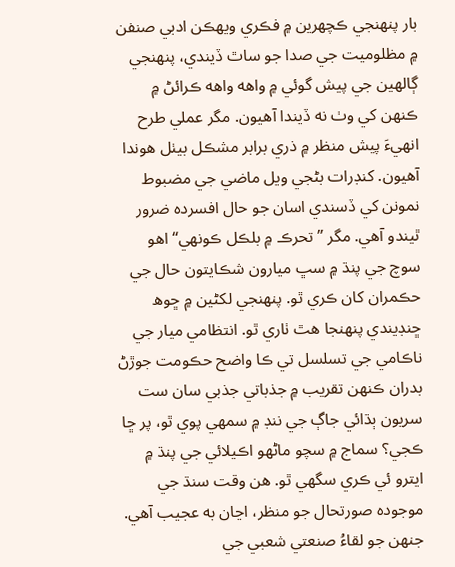بار پنهنجي ڪچهرين ۾ فڪري ويهڪن ادبي صنفن ۾ مظلوميت جي صدا جو ساٿ ڏيندي، پنهنجي ڳالهين جي پيش گوئي ۾ واهه واهه ڪرائڻ ۾ ڪنهن کي وٺ نه ڏيندا آھيون. مگر عملي طرح انهيءَ پيش منظر ۾ ذري برابر مشڪل بيٺل هوندا آھيون. کنڊرات بڻجي ويل ماضي جي مضبوط نمونن کي ڏسندي اسان جو حال افسرده ضرور ٿيندو آھي. مگر ”تحرڪ ۾ بلڪل ڪونهي“ اهو سوچ جي پنڌ ۾ سڀ ميارون شڪايتون حال جي حڪمران کان ڪري ٿو. پنهنجي لکڻين ۾ ڇوھ ڇنڊيندي پنهنجا هٿ ٺاري ٿو. انتظامي ميار جي ناڪامي جي تسلسل تي ڪا واضح حڪومت جوڙڻ بدران ڪنهن تقريب ۾ جذباتي جذبي سان ست سريون ٻڌائي جاڳ جي ننڊ ۾ سمهي پوي ٿو، پر ڇا ڪجي؟ سماج ۾ سچو ماڻھو اڪيلائي جي پنڌ ۾ ايترو ئي ڪري سگهي ٿو. هن وقت سنڌ جي موجوده صورتحال جو منظر، اڃان به عجيب آھي. جنهن جو لقاءُ صنعتي شعبي جي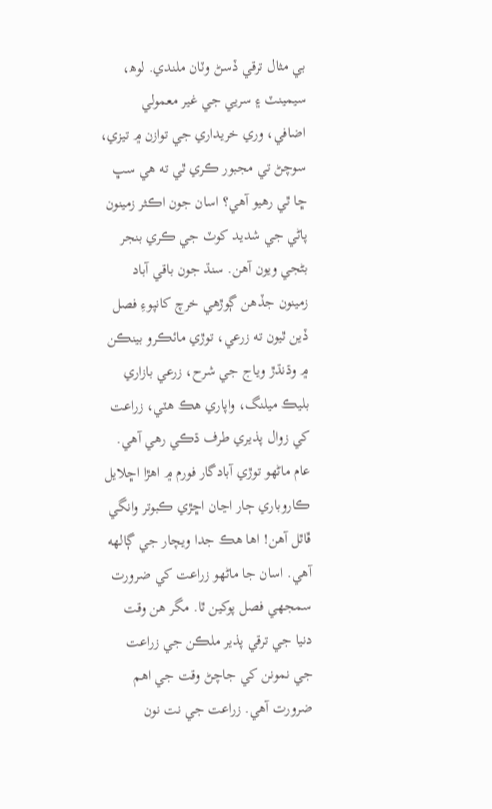بي مثال ترقي ڏسڻ وٽان ملندي. لوھ، سيمينٽ ۽ سريي جي غير معمولي اضافي، وري خريداري جي توازن ۾ تيزي، سوچڻ تي مجبور ڪري ٿي ته هي سڀ ڇا ٿي رهيو آھي؟ اسان جون اڪثر زمينون پاڻي جي شديد کوٽ جي ڪري بنجر بڻجي ويون آهن. سنڌ جون باقي آباد زمينون جڏھن ڳوڙھي خرچ کانپوءِ فصل ڏين ٿيون ته زرعي، توڙي مائڪرو بينڪن ۾ وڌنڌڙ وياج جي شرح، زرعي بازاري بليڪ ميلنگ، واپاري هڪ هٽي، زراعت کي زوال پذيري طرف ڌڪي رهي آھي. عام ماڻھو توڙي آبادگار فورم ۾ اهڙا اڇلايل ڪاروباري ڄار اڃان اڇڙي ڪبوتر وانگي ڦاٿل آھن! اها هڪ جدا ويچار جي ڳالهه آھي. اسان جا ماڻھو زراعت کي ضرورت سمجهي فصل پوکين ٿا. مگر هن وقت دنيا جي ترقي پذير ملڪن جي زراعت جي نمونن کي جاچڻ وقت جي اهم ضرورت آھي. زراعت جي نت نون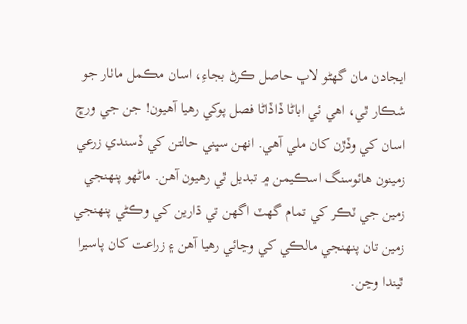ايجادن مان گهڻو لاڀ حاصل ڪرڻ بجاءِ، اسان مڪمل ماٺار جو شڪار ٿي، اهي ئي اباڻا ڏاڏاڻا فصل پوکي رهيا آھيون! جن جي ورڇ اسان کي وڏڙن کان ملي آھي. انهن سڀني حالتن کي ڏسندي زرعي زمينون هائوسنگ اسڪيمن ۾ تبديل ٿي رهيون آهن. ماڻھو پنهنجي زمين جي ٽڪر کي تمام گهٽ اگهن تي ڌارين کي وڪڻي پنهنجي زمين تان پنهنجي مالڪي کي وڃائي رهيا آهن ۽ زراعت کان پاسيرا ٿيندا وڃن.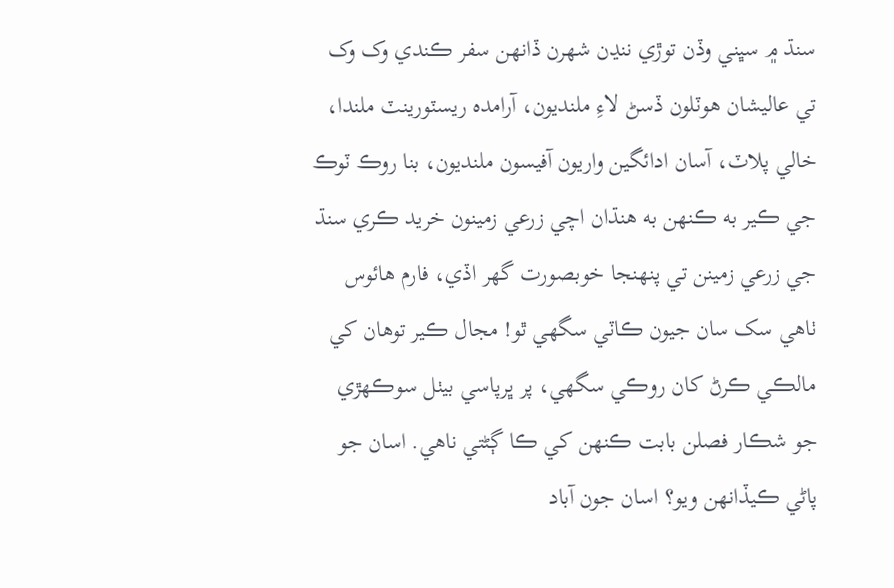سنڌ ۾ سڀني وڏن توڙي ننڍن شھرن ڏانهن سفر ڪندي وک وک تي عاليشان هوٽلون ڏسڻ لاءِ ملنديون، آرامده ريسٽورينٽ ملندا، خالي پلاٽ، آسان ادائگين واريون آفيسون ملنديون، بنا روڪ ٽوڪ جي ڪير به ڪنهن به هنڌان اچي زرعي زمينون خريد ڪري سنڌ جي زرعي زمينن تي پنهنجا خوبصورت گهر اڏي، فارم هائوس ٺاهي سک سان جيون ڪاٽي سگهي ٿو! مجال ڪير توهان کي مالڪي ڪرڻ کان روڪي سگهي، پر ڀرپاسي بيٺل سوڪهڙي جو شڪار فصلن بابت ڪنهن کي ڪا ڳڻتي ناهي. اسان جو پاڻي ڪيڏانهن ويو؟ اسان جون آباد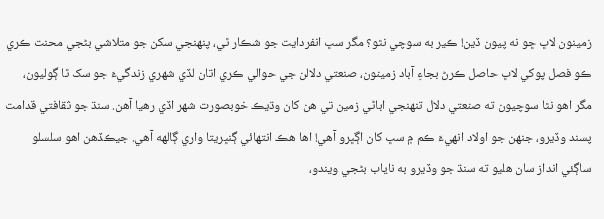زمينون لاڀ ڇو نه پيون ڏين! ڪير به سوچي نٿو؟ مگر سڀ انفردايت جو شڪار ٿي، پنهنجي سکن جو متلاشي بڻجي محنت ڪري ڪو فصل پوکي لاڀ حاصل ڪرڻ بجاءِ آباد زمينون، صنعتي دلالن جي حوالي ڪري اتان لڏي شھري زندگيءَ جو سک ٿا ڳوليون، مگر اهو نٿا سوچيون ته صنعتي دلال تنهنجي اباڻي زمين تي هن کان وڌيڪ خوبصورت شھر اڏي رهيا آھن. سنڌ جو ثقافتي قدامت پسند وڏيرو، جنهن جو اولاد انهيءَ ڪم ۾ سڀ کان اڳڀرو آھي! اها هڪ انتهائي ڳنڀريتا واري ڳالهه آھي. جيڪڏھن اهو سلسلو ساڳئي انداز سان هليو ته سنڌ جو وڏيرو به ناياب بڻجي ويندو،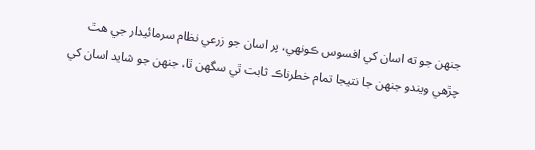جنهن جو ته اسان کي افسوس ڪونهي، پر اسان جو زرعي نظام سرمائيدار جي هٿ چڙهي ويندو جنهن جا نتيجا تمام خطرناڪ ثابت ٿي سگهن ٿا، جنهن جو شايد اسان کي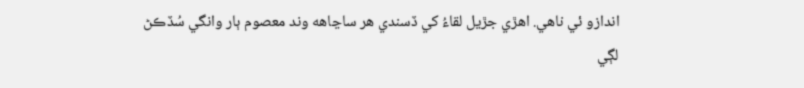اندازو ئي ناهي. اهڙي جڙيل لقاءُ کي ڏسندي هر ساڃاهه وند معصوم ٻار وانگي سُڏڪڻ لڳي